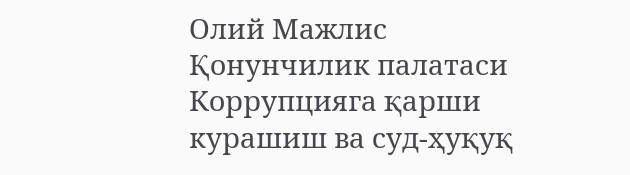Олий Мажлис Қонунчилик палатаси Коррупцияга қарши курашиш ва суд-ҳуқуқ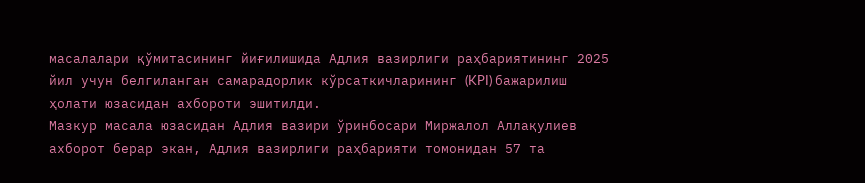масалалари қўмитасининг йиғилишида Адлия вазирлиги раҳбариятининг 2025 йил учун белгиланган самарадорлик кўрсаткичларининг (KPI) бажарилиш ҳолати юзасидан ахбороти эшитилди.
Мазкур масала юзасидан Адлия вазири ўринбосари Миржалол Аллақулиев ахборот берар экан, Адлия вазирлиги раҳбарияти томонидан 57 та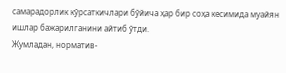самарадорлик кўрсаткичлари бўйича ҳар бир соҳа кесимида муайян ишлар бажарилганини айтиб ўтди.
Жумладан, норматив-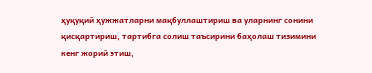ҳуқуқий ҳужжатларни мақбуллаштириш ва уларнинг сонини қисқартириш, тартибга солиш таъсирини баҳолаш тизимини кенг жорий этиш,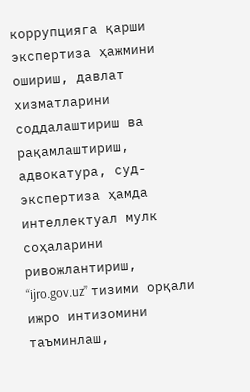коррупцияга қарши экспертиза ҳажмини ошириш, давлат хизматларини соддалаштириш ва рақамлаштириш, адвокатура, суд-экспертиза ҳамда интеллектуал мулк соҳаларини ривожлантириш, “ijro.gov.uz” тизими орқали ижро интизомини таъминлаш,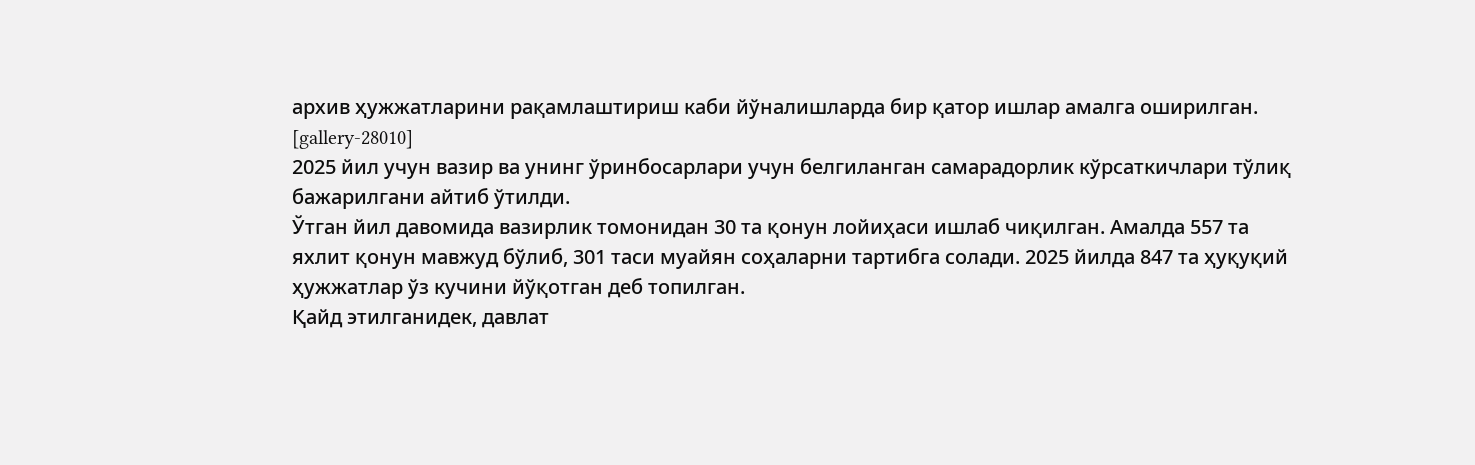архив ҳужжатларини рақамлаштириш каби йўналишларда бир қатор ишлар амалга оширилган.
[gallery-28010]
2025 йил учун вазир ва унинг ўринбосарлари учун белгиланган самарадорлик кўрсаткичлари тўлиқ бажарилгани айтиб ўтилди.
Ўтган йил давомида вазирлик томонидан 30 та қонун лойиҳаси ишлаб чиқилган. Амалда 557 та яхлит қонун мавжуд бўлиб, 301 таси муайян соҳаларни тартибга солади. 2025 йилда 847 та ҳуқуқий ҳужжатлар ўз кучини йўқотган деб топилган.
Қайд этилганидек, давлат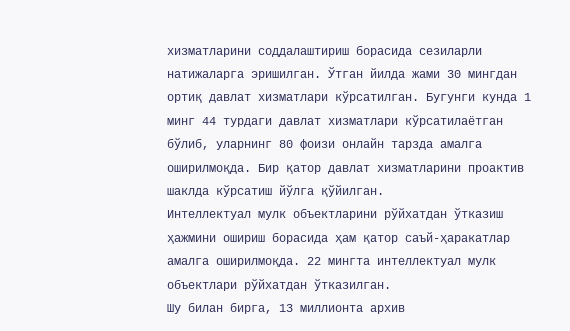хизматларини соддалаштириш борасида сезиларли натижаларга эришилган. Ўтган йилда жами 30 мингдан ортиқ давлат хизматлари кўрсатилган. Бугунги кунда 1 минг 44 турдаги давлат хизматлари кўрсатилаётган бўлиб, уларнинг 80 фоизи онлайн тарзда амалга оширилмоқда. Бир қатор давлат хизматларини проактив шаклда кўрсатиш йўлга қўйилган.
Интеллектуал мулк объектларини рўйхатдан ўтказиш ҳажмини ошириш борасида ҳам қатор саъй-ҳаракатлар амалга оширилмоқда. 22 мингта интеллектуал мулк объектлари рўйхатдан ўтказилган.
Шу билан бирга, 13 миллионта архив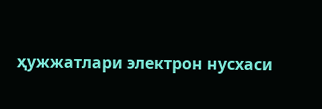ҳужжатлари электрон нусхаси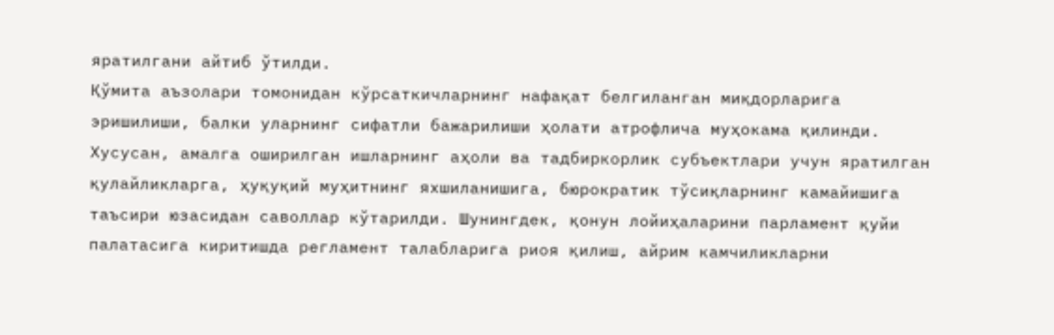яратилгани айтиб ўтилди.
Қўмита аъзолари томонидан кўрсаткичларнинг нафақат белгиланган миқдорларига эришилиши, балки уларнинг сифатли бажарилиши ҳолати атрофлича муҳокама қилинди. Хусусан, амалга оширилган ишларнинг аҳоли ва тадбиркорлик субъектлари учун яратилган қулайликларга, ҳуқуқий муҳитнинг яхшиланишига, бюрократик тўсиқларнинг камайишига таъсири юзасидан саволлар кўтарилди. Шунингдек, қонун лойиҳаларини парламент қуйи палатасига киритишда регламент талабларига риоя қилиш, айрим камчиликларни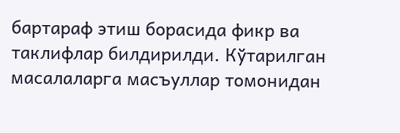бартараф этиш борасида фикр ва таклифлар билдирилди. Кўтарилган масалаларга масъуллар томонидан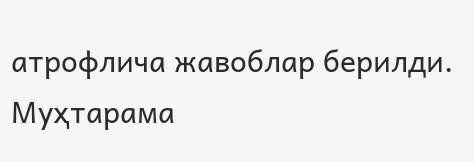атрофлича жавоблар берилди.
Муҳтарама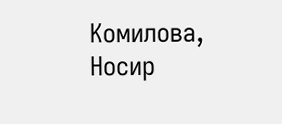Комилова,
Носир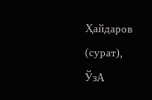Ҳайдаров (сурат),
ЎзА